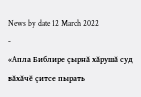News by date 12 March 2022
-
«Апла Библире çырнă хăрушă суд вăхăчӗ çитсе пырать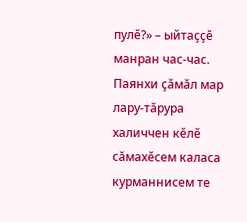пулӗ?» – ыйтаççӗ манран час-час.
Паянхи çăмăл мар лару-тăрура халиччен кӗлӗ сăмахӗсем каласа курманнисем те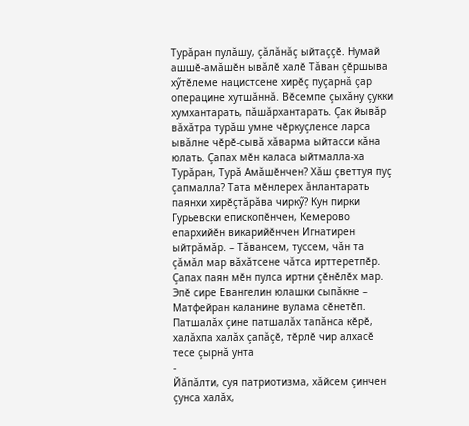Турăран пулăшу, çăлăнăç ыйтаççӗ. Нумай ашшӗ-амăшӗн ывăлӗ халӗ Тăван çӗршыва хӳтӗлеме нацистсене хирӗç пуçарнă çар операцине хутшăннă. Вӗсемпе çыхăну çукки хумхантарать, пăшăрхантарать. Çак йывăр вăхăтра турăш умне чӗркуçленсе ларса ывăлне чӗрӗ-сывă хăварма ыйтасси кăна юлать. Çапах мӗн каласа ыйтмалла-ха Турăран, Турă Амăшӗнчен? Хăш çветтуя пуç çапмалла? Тата мӗнлерех ăнлантарать паянхи хирӗçтăрăва чиркӳ? Кун пирки Гурьевски епископӗнчен, Кемерово епархийӗн викарийӗнчен Игнатирен ыйтрăмăр. – Тăвансем, туссем, чăн та çăмăл мар вăхăтсене чăтса ирттеретпӗр. Çапах паян мӗн пулса иртни çӗнӗлӗх мар. Эпӗ сире Евангелин юлашки сыпăкне – Матфейран каланине вулама сӗнетӗп. Патшалăх çине патшалăх тапăнса кӗрӗ, халăхпа халăх çапăçӗ, тӗрлӗ чир алхасӗ тесе çырнă унта
-
Йăпăлти, суя патриотизма, хăйсем çинчен çунса халăх,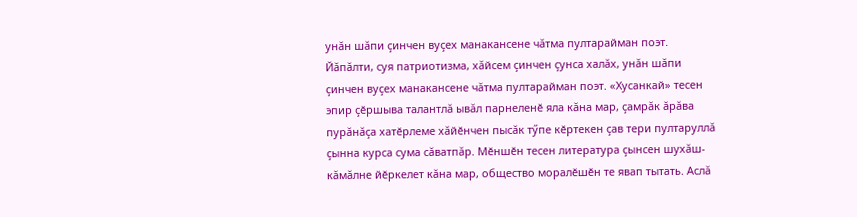унăн шăпи çинчен вуçех манакансене чăтма пултарайман поэт.
Йăпăлти, суя патриотизма, хăйсем çинчен çунса халăх, унăн шăпи çинчен вуçех манакансене чăтма пултарайман поэт. «Хусанкай» тесен эпир çӗршыва талантлă ывăл парнеленӗ яла кăна мар, çамрăк ăрăва пурăнăçа хатӗрлеме хăйӗнчен пысăк тӳпе кӗртекен çав тери пултаруллă çынна курса сума сăватпăр. Мӗншӗн тесен литература çынсен шухăш-кăмăлне йӗркелет кăна мар, общество моралӗшӗн те явап тытать. Аслă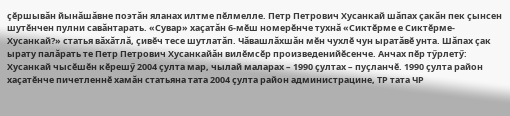çӗршывăн йынăшăвне поэтăн яланах илтме пӗлмелле. Петр Петрович Хусанкай шăпах çакăн пек çынсен шутӗнчен пулни савăнтарать. «Сувар» хаçатăн 6-мӗш номерӗнче тухнă «Сиктӗрме е Сиктӗрме-Хусанкай?» статья вăхăтлă, çивӗч тесе шутлатăп. Чăвашлăхшăн мӗн чухлӗ чун ыратăвӗ унта. Шăпах çак ырату палăрать те Петр Петрович Хусанкайăн вилӗмсӗр произведенийӗсенче. Анчах пӗр тӳрлетӳ: Хусанкай чысӗшӗн кӗрешӳ 2004 çулта мар, чылай маларах – 1990 çултах – пуçланчӗ. 1990 çулта район хаçатӗнче пичетленнӗ хамăн статьяна тата 2004 çулта район администрацине, ТР тата ЧР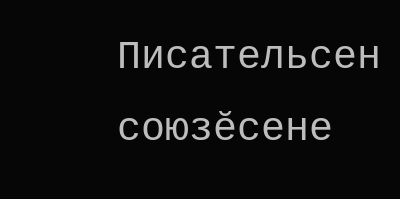Писательсен союзӗсене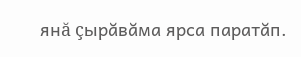янă çырăвăма ярса паратăп.